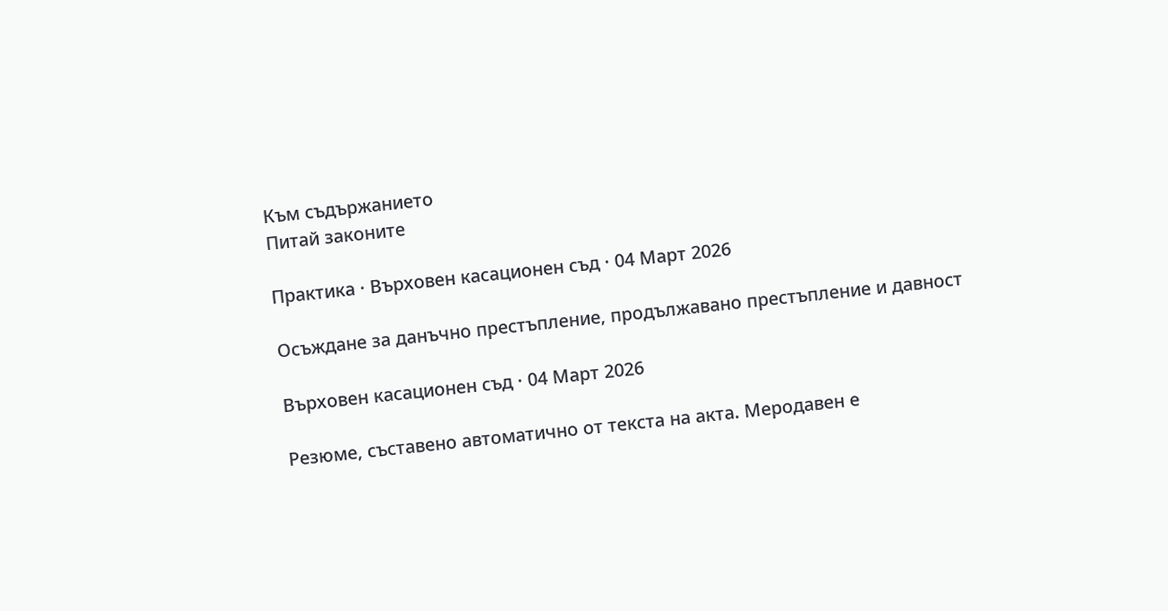Към съдържанието
Питай законите

Практика · Върховен касационен съд · 04 Март 2026

Осъждане за данъчно престъпление, продължавано престъпление и давност

Върховен касационен съд · 04 Март 2026

Резюме, съставено автоматично от текста на акта. Меродавен е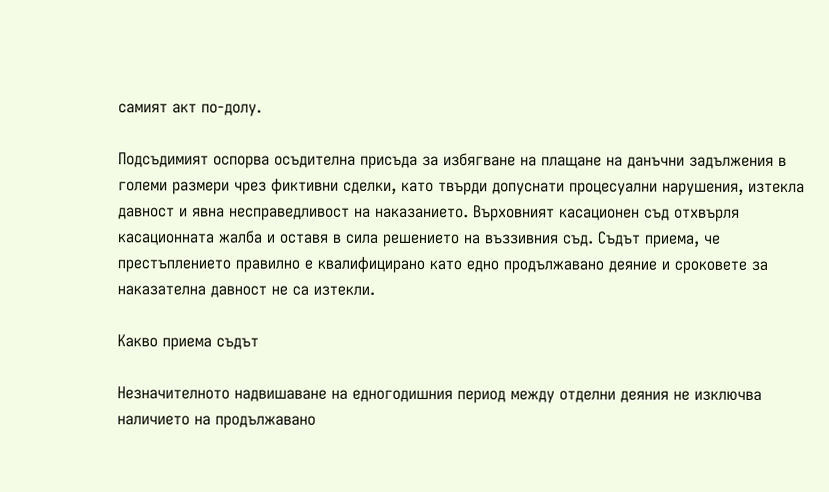самият акт по-долу.

Подсъдимият оспорва осъдителна присъда за избягване на плащане на данъчни задължения в големи размери чрез фиктивни сделки, като твърди допуснати процесуални нарушения, изтекла давност и явна несправедливост на наказанието. Върховният касационен съд отхвърля касационната жалба и оставя в сила решението на въззивния съд. Съдът приема, че престъплението правилно е квалифицирано като едно продължавано деяние и сроковете за наказателна давност не са изтекли.

Какво приема съдът

Незначителното надвишаване на едногодишния период между отделни деяния не изключва наличието на продължавано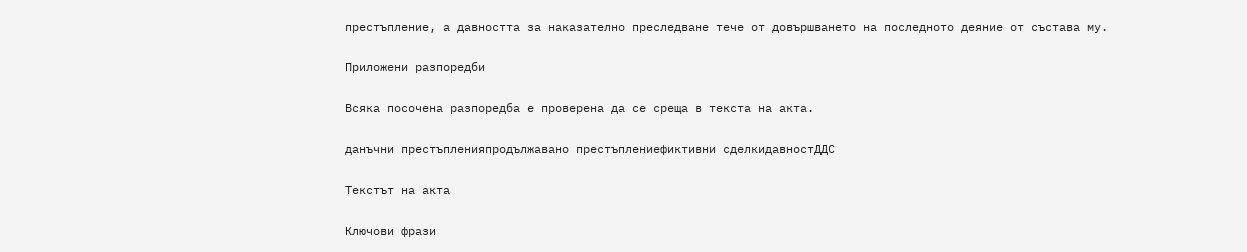престъпление, а давността за наказателно преследване тече от довършването на последното деяние от състава му.

Приложени разпоредби

Всяка посочена разпоредба е проверена да се среща в текста на акта.

данъчни престъпленияпродължавано престъплениефиктивни сделкидавностДДС

Текстът на акта

Ключови фрази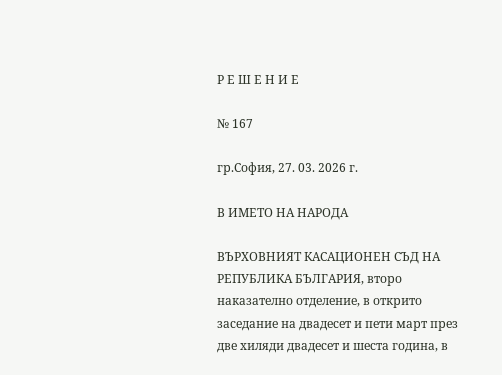Р Е Ш Е Н И Е

№ 167

гр.София, 27. 03. 2026 г.

В ИМЕТО НА НАРОДА

ВЪРХОВНИЯТ КАСАЦИОНЕН СЪД НА РЕПУБЛИКА БЪЛГАРИЯ, второ наказателно отделение, в открито заседание на двадесет и пети март през две хиляди двадесет и шеста година, в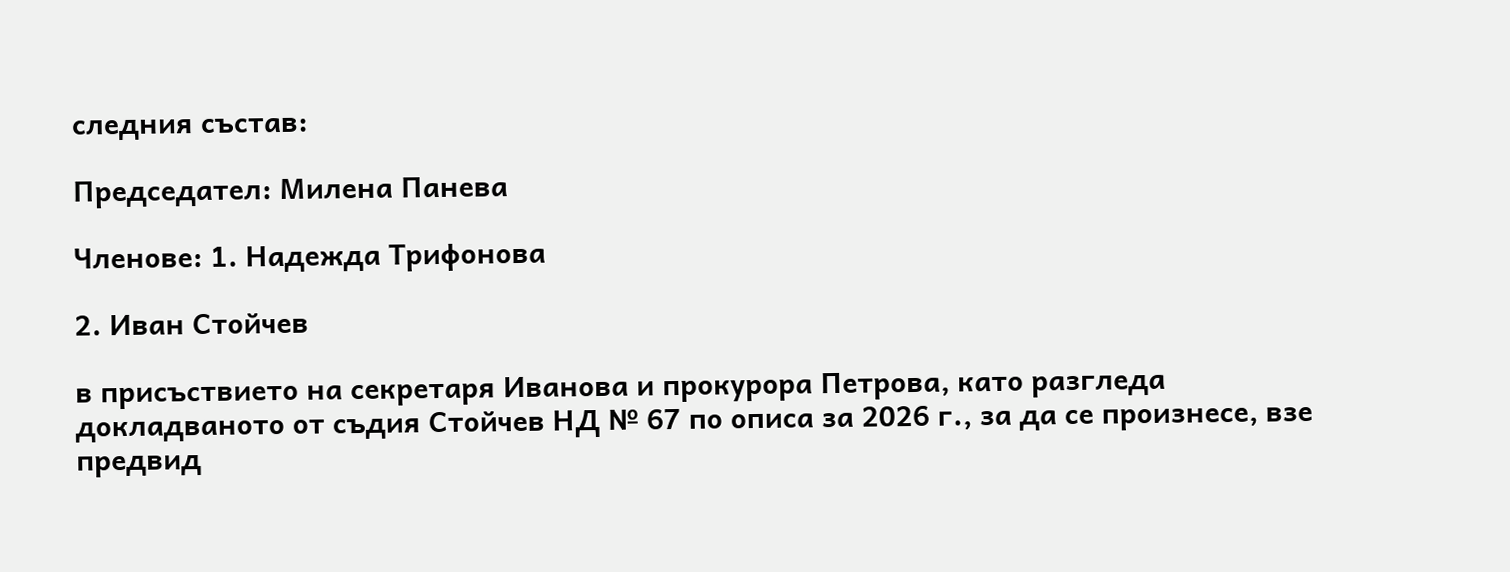следния състав:

Председател: Милена Панева

Членове: 1. Надежда Трифонова

2. Иван Стойчев

в присъствието на секретаря Иванова и прокурора Петрова, като разгледа докладваното от съдия Стойчев НД № 67 по описа за 2026 г., за да се произнесе, взе предвид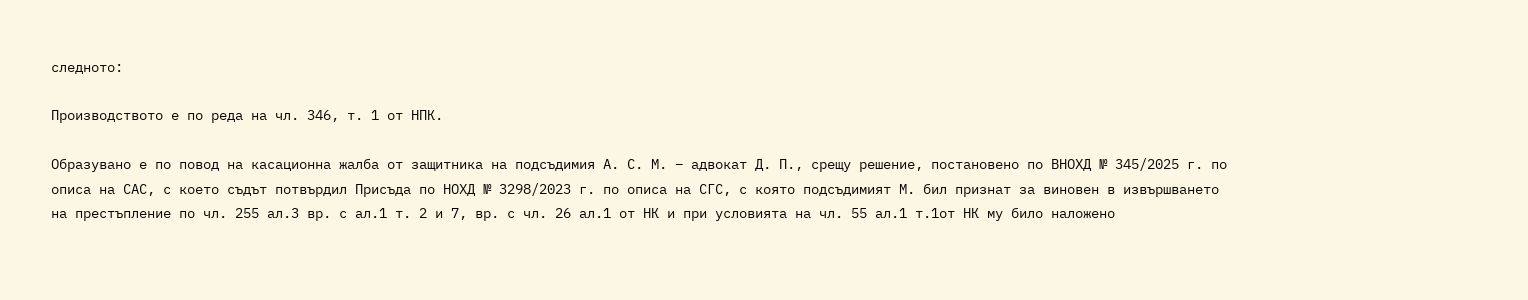следното:

Производството е по реда на чл. 346, т. 1 от НПК.

Образувано е по повод на касационна жалба от защитника на подсъдимия А. С. М. – адвокат Д. П., срещу решение, постановено по ВНОХД № 345/2025 г. по описа на САС, с което съдът потвърдил Присъда по НОХД № 3298/2023 г. по описа на СГС, с която подсъдимият М. бил признат за виновен в извършването на престъпление по чл. 255 ал.3 вр. с ал.1 т. 2 и 7, вр. с чл. 26 ал.1 от НК и при условията на чл. 55 ал.1 т.1от НК му било наложено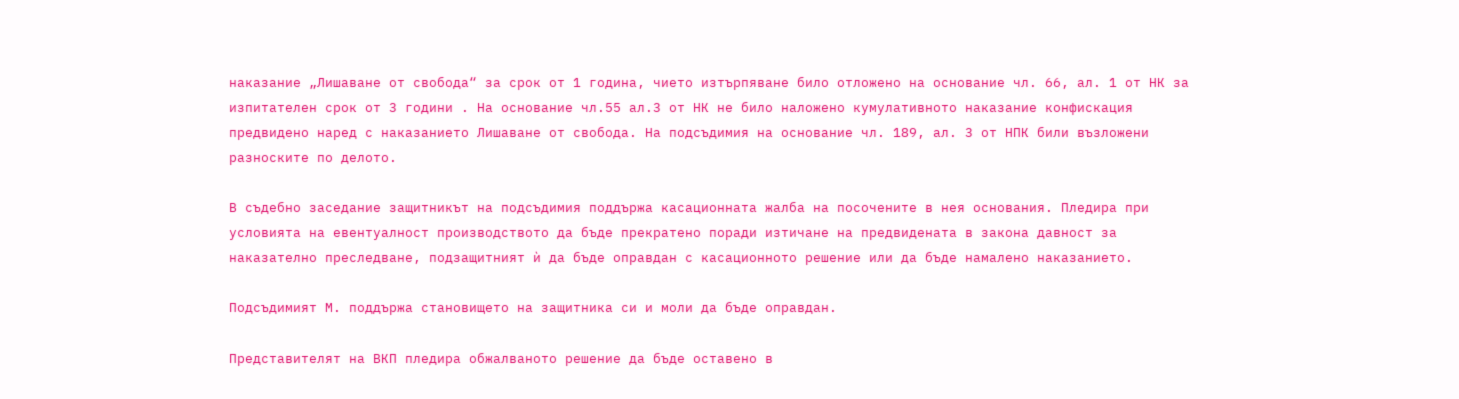наказание „Лишаване от свобода“ за срок от 1 година, чието изтърпяване било отложено на основание чл. 66, ал. 1 от НК за изпитателен срок от 3 години . На основание чл.55 ал.3 от НК не било наложено кумулативното наказание конфискация предвидено наред с наказанието Лишаване от свобода. На подсъдимия на основание чл. 189, ал. 3 от НПК били възложени разноските по делото.

В съдебно заседание защитникът на подсъдимия поддържа касационната жалба на посочените в нея основания. Пледира при условията на евентуалност производството да бъде прекратено поради изтичане на предвидената в закона давност за наказателно преследване, подзащитният ѝ да бъде оправдан с касационното решение или да бъде намалено наказанието.

Подсъдимият М. поддържа становището на защитника си и моли да бъде оправдан.

Представителят на ВКП пледира обжалваното решение да бъде оставено в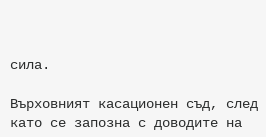сила.

Върховният касационен съд, след като се запозна с доводите на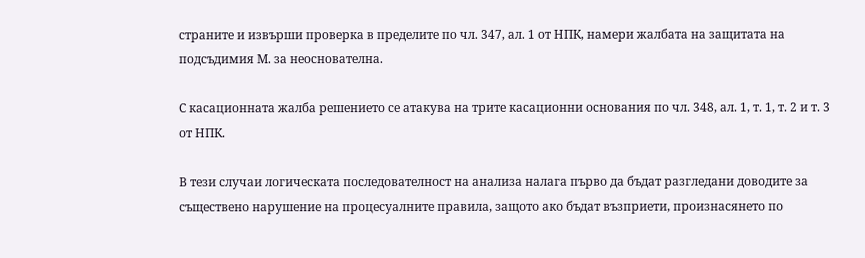страните и извърши проверка в пределите по чл. 347, ал. 1 от НПК, намери жалбата на защитата на подсъдимия М. за неоснователна.

С касационната жалба решението се атакува на трите касационни основания по чл. 348, ал. 1, т. 1, т. 2 и т. 3 от НПК.

В тези случаи логическата последователност на анализа налага първо да бъдат разгледани доводите за съществено нарушение на процесуалните правила, защото ако бъдат възприети, произнасянето по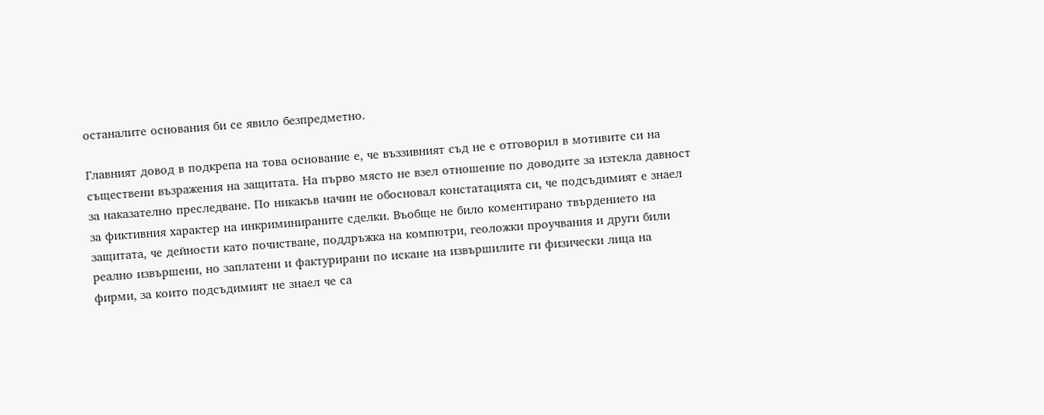останалите основания би се явило безпредметно.

Главният довод в подкрепа на това основание е, че въззивният съд не е отговорил в мотивите си на съществени възражения на защитата. На първо място не взел отношение по доводите за изтекла давност за наказателно преследване. По никакъв начин не обосновал констатацията си, че подсъдимият е знаел за фиктивния характер на инкриминираните сделки. Въобще не било коментирано твърдението на защитата, че дейности като почистване, поддръжка на компютри, геоложки проучвания и други били реално извършени, но заплатени и фактурирани по искане на извършилите ги физически лица на фирми, за които подсъдимият не знаел че са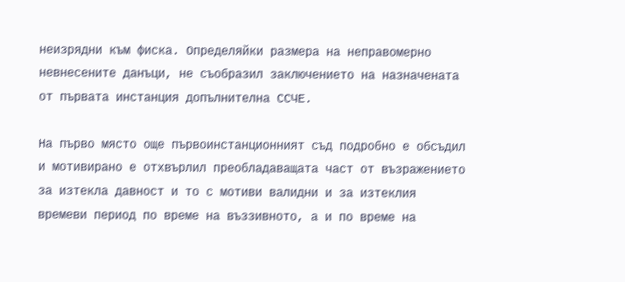неизрядни към фиска. Определяйки размера на неправомерно невнесените данъци, не съобразил заключението на назначената от първата инстанция допълнителна ССЧЕ.

На първо място още първоинстанционният съд подробно е обсъдил и мотивирано е отхвърлил преобладаващата част от възражението за изтекла давност и то с мотиви валидни и за изтеклия времеви период по време на въззивното, а и по време на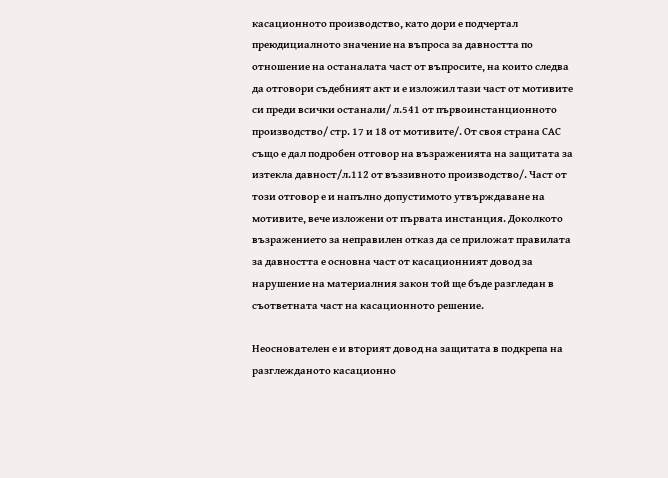касационното производство, като дори е подчертал преюдициалното значение на въпроса за давността по отношение на останалата част от въпросите, на които следва да отговори съдебният акт и е изложил тази част от мотивите си преди всички останали/ л.541 от първоинстанционното производство/ стр. 17 и 18 от мотивите/. От своя страна САС също е дал подробен отговор на възраженията на защитата за изтекла давност/л.112 от въззивното производство/. Част от този отговор е и напълно допустимото утвърждаване на мотивите, вече изложени от първата инстанция. Доколкото възражението за неправилен отказ да се приложат правилата за давността е основна част от касационният довод за нарушение на материалния закон той ще бъде разгледан в съответната част на касационното решение.

Неоснователен е и вторият довод на защитата в подкрепа на разглежданото касационно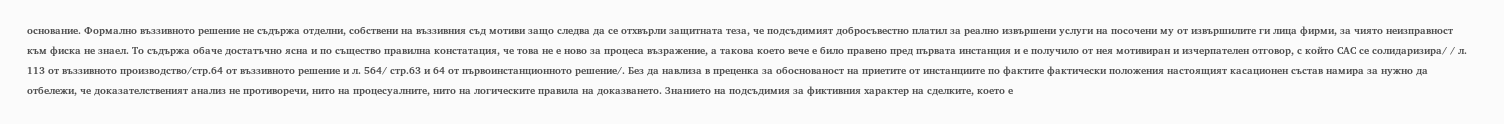основание. Формално въззивното решение не съдържа отделни, собствени на въззивния съд мотиви защо следва да се отхвърли защитната теза, че подсъдимият добросъвестно платил за реално извършени услуги на посочени му от извършилите ги лица фирми, за чиято неизправност към фиска не знаел. То съдържа обаче достатъчно ясна и по същество правилна констатация, че това не е ново за процеса възражение, а такова което вече е било правено пред първата инстанция и е получило от нея мотивиран и изчерпателен отговор, с който САС се солидаризира/ / л. 113 от въззивното производство/стр.64 от въззивното решение и л. 564/ стр.63 и 64 от първоинстанционното решение/. Без да навлиза в преценка за обоснованост на приетите от инстанциите по фактите фактически положения настоящият касационен състав намира за нужно да отбележи, че доказателственият анализ не противоречи, нито на процесуалните, нито на логическите правила на доказването. Знанието на подсъдимия за фиктивния характер на сделките, което е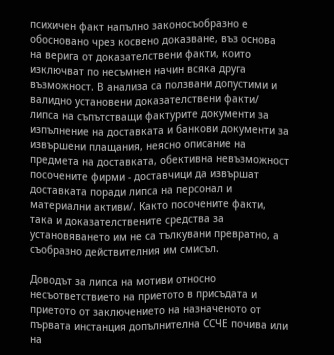психичен факт напълно законосъобразно е обосновано чрез косвено доказване, въз основа на верига от доказателствени факти, които изключват по несъмнен начин всяка друга възможност. В анализа са ползвани допустими и валидно установени доказателствени факти/ липса на съпътстващи фактурите документи за изпълнение на доставката и банкови документи за извършени плащания, неясно описание на предмета на доставката, обективна невъзможност посочените фирми - доставчици да извършат доставката поради липса на персонал и материални активи/. Както посочените факти, така и доказателствените средства за установяването им не са тълкувани превратно, а съобразно действителния им смисъл.

Доводът за липса на мотиви относно несъответствието на приетото в присъдата и приетото от заключението на назначеното от първата инстанция допълнителна ССЧЕ почива или на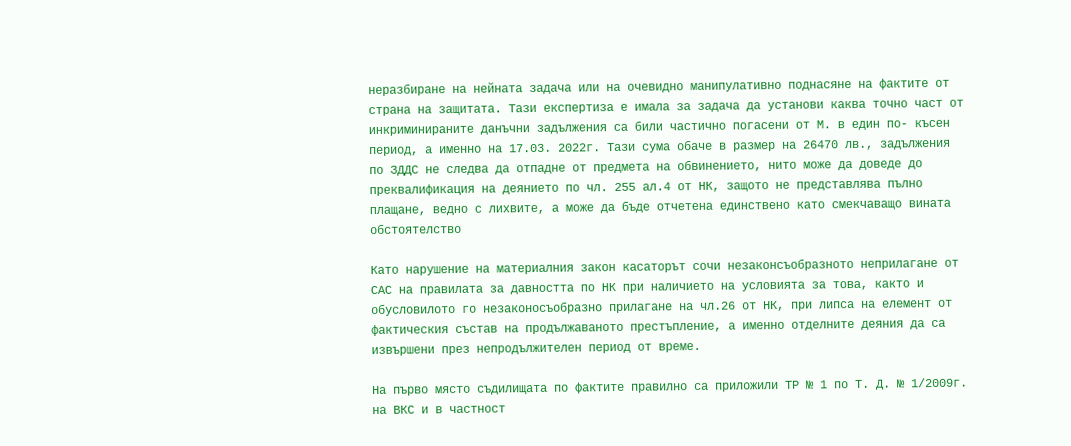неразбиране на нейната задача или на очевидно манипулативно поднасяне на фактите от страна на защитата. Тази експертиза е имала за задача да установи каква точно част от инкриминираните данъчни задължения са били частично погасени от М. в един по- късен период, а именно на 17.03. 2022г. Тази сума обаче в размер на 26470 лв., задължения по ЗДДС не следва да отпадне от предмета на обвинението, нито може да доведе до преквалификация на деянието по чл. 255 ал.4 от НК, защото не представлява пълно плащане, ведно с лихвите, а може да бъде отчетена единствено като смекчаващо вината обстоятелство

Като нарушение на материалния закон касаторът сочи незаконсъобразното неприлагане от САС на правилата за давността по НК при наличието на условията за това, както и обусловилото го незаконосъобразно прилагане на чл.26 от НК, при липса на елемент от фактическия състав на продължаваното престъпление, а именно отделните деяния да са извършени през непродължителен период от време.

На първо място съдилищата по фактите правилно са приложили ТР № 1 по Т. Д. № 1/2009г. на ВКС и в частност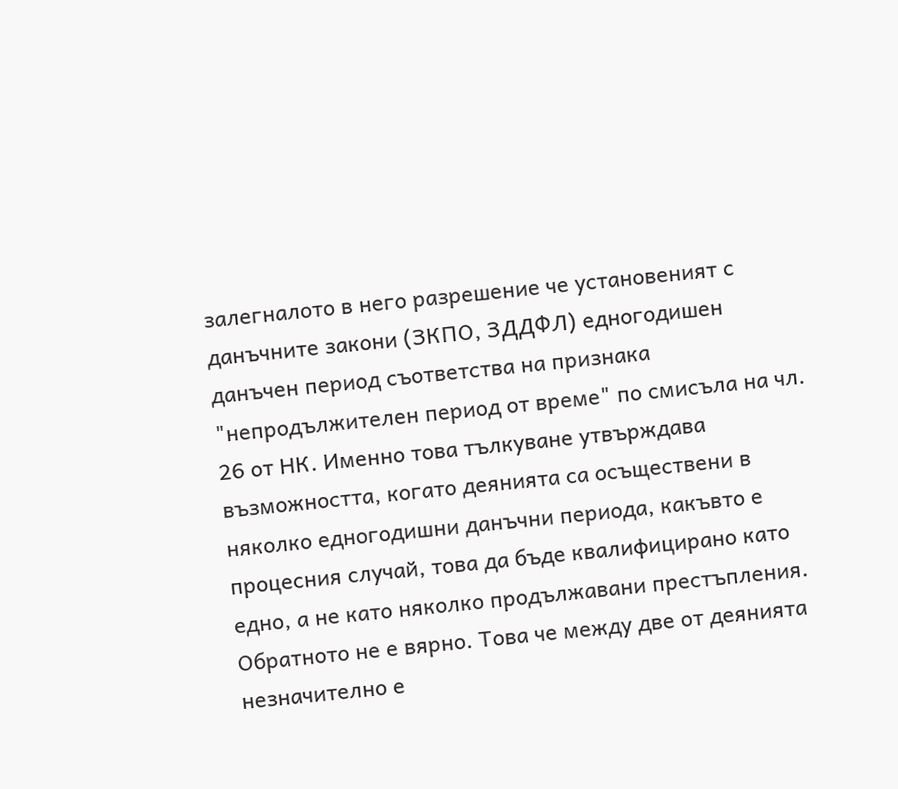залегналото в него разрешение че установеният с данъчните закони (ЗКПО, ЗДДФЛ) едногодишен данъчен период съответства на признака "непродължителен период от време" по смисъла на чл. 26 от НК. Именно това тълкуване утвърждава възможността, когато деянията са осъществени в няколко едногодишни данъчни периода, какъвто е процесния случай, това да бъде квалифицирано като едно, а не като няколко продължавани престъпления. Обратното не е вярно. Това че между две от деянията незначително е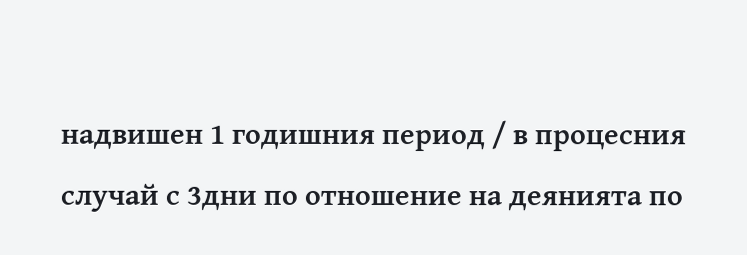надвишен 1 годишния период / в процесния случай с 3дни по отношение на деянията по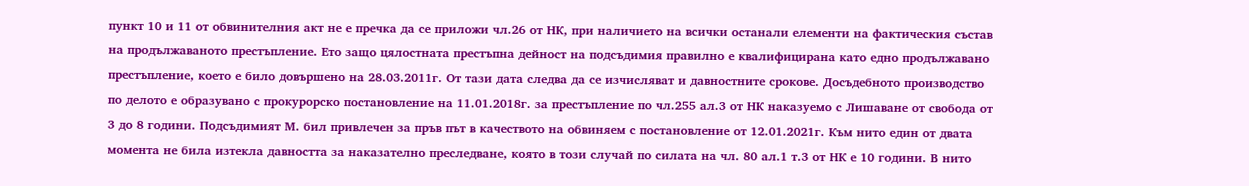пункт 10 и 11 от обвинителния акт не е пречка да се приложи чл.26 от НК, при наличието на всички останали елементи на фактическия състав на продължаваното престъпление. Ето защо цялостната престъпна дейност на подсъдимия правилно е квалифицирана като едно продължавано престъпление, което е било довършено на 28.03.2011г. От тази дата следва да се изчисляват и давностните срокове. Досъдебното производство по делото е образувано с прокурорско постановление на 11.01.2018г. за престъпление по чл.255 ал.3 от НК наказуемо с Лишаване от свобода от 3 до 8 години. Подсъдимият М. бил привлечен за пръв път в качеството на обвиняем с постановление от 12.01.2021г. Към нито един от двата момента не била изтекла давността за наказателно преследване, която в този случай по силата на чл. 80 ал.1 т.3 от НК е 10 години. В нито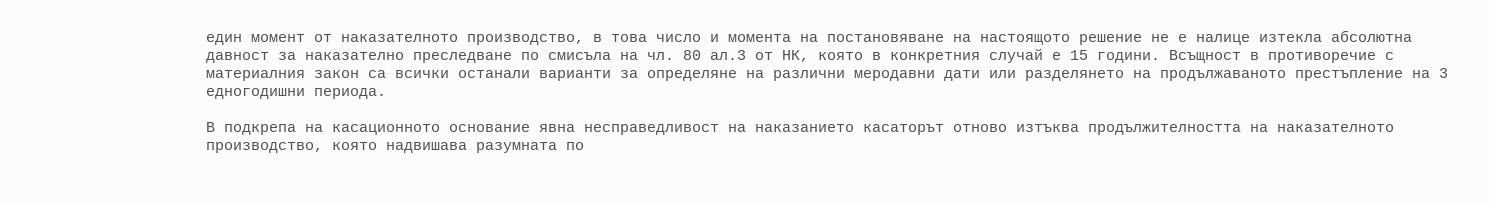един момент от наказателното производство, в това число и момента на постановяване на настоящото решение не е налице изтекла абсолютна давност за наказателно преследване по смисъла на чл. 80 ал.3 от НК, която в конкретния случай е 15 години. Всъщност в противоречие с материалния закон са всички останали варианти за определяне на различни меродавни дати или разделянето на продължаваното престъпление на 3 едногодишни периода.

В подкрепа на касационното основание явна несправедливост на наказанието касаторът отново изтъква продължителността на наказателното производство, която надвишава разумната по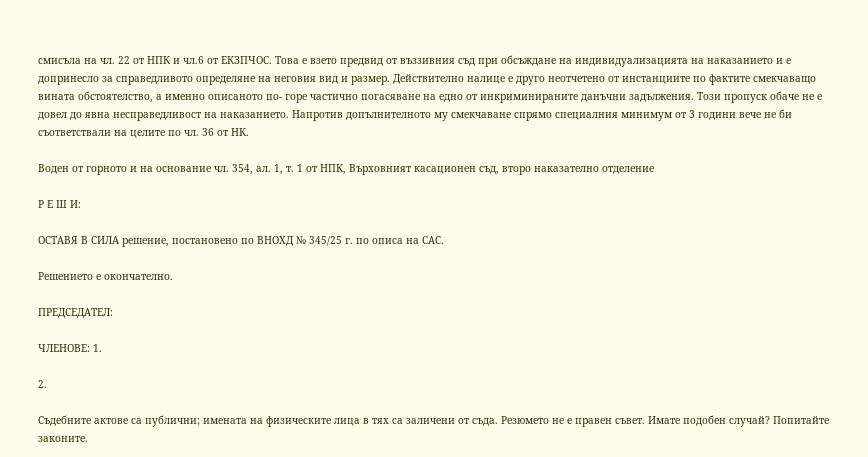смисъла на чл. 22 от НПК и чл.6 от ЕКЗПЧОС. Това е взето предвид от въззивния съд при обсъждане на индивидуализацията на наказанието и е допринесло за справедливото определяне на неговия вид и размер. Действително налице е друго неотчетено от инстанциите по фактите смекчаващо вината обстоятелство, а именно описаното по- горе частично погасяване на едно от инкриминираните данъчни задължения. Този пропуск обаче не е довел до явна несправедливост на наказанието. Напротив допълнителното му смекчаване спрямо специалния минимум от 3 години вече не би съответствали на целите по чл. 36 от НК.

Воден от горното и на основание чл. 354, ал. 1, т. 1 от НПК, Върховният касационен съд, второ наказателно отделение

Р Е Ш И:

ОСТАВЯ В СИЛА решение, постановено по ВНОХД № 345/25 г. по описа на САС.

Решението е окончателно.

ПРЕДСЕДАТЕЛ:

ЧЛЕНОВЕ: 1.

2.

Съдебните актове са публични; имената на физическите лица в тях са заличени от съда. Резюмето не е правен съвет. Имате подобен случай? Попитайте законите.